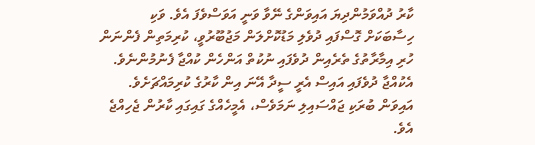ކާރު ދުއްވަމުންދިޔަ އައިވަންގެ ނޭވާ ވަނީ އަވަސްވެފަ އެވެ. ވަކި ހިސާބަކަށް ގޮސްފައި ދުވެލި މަޑުކޮށްލަން މަޖުބޫރުވީ، ކުރިމަތިން ފެންނަން ހުރި އިމާރާތުގެ ތެރެއިން ދުވެފައި ނުކުތް އަންހެން ކުއްޖާ ފެނުމުންނެވެ. އެކުއްޖާ ދުވެފައި އައިސް އެރީ ސީދާ އޭނަ އިން ކާރުގެ ކުރިމައްޗަށެވެ. އައިވަން ބުރަކި ޖައްސައިލި ނަމަވެސް، އެމީހެއްގެ ގައިގައި ކާރުން ޖެހިއްޖެ އެވެ.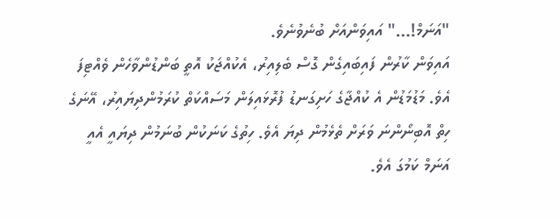"އަނަމް!..." އައިވަންއަށް ބުނެވުނެވެ.
އައިވަން ކާރުން ފައިބައިގެން ގޮސް ބެލިއިރު، އެކުއްޖަކު އޮތީ ބަންޑުންވާހެން ވެއްޓިފަ އެވެ. މަޑުމަޑުން އެ ކުއްޖާގެ ހަށިގަނޑު ފުރޮޅައިލަން މަސައްކަތް ކުރަމުންދިޔައިރު، އޭނަގެ ހިތް އޮބިނޯންނަ ވަރަށް ތެޅެމުން ދިޔަ އެވެ. ހިތުގެ ކަނަކުން ބުނަމުން ދިޔައީ އެއީ އަނަމް ކަމުގަ އެވެ.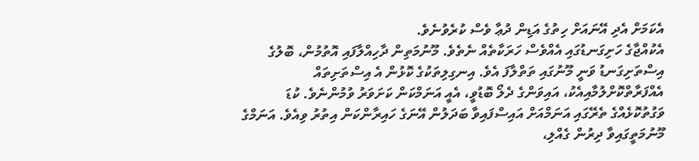އެކަމަށް އެދި އޭނައަށް ހިތުގެ އަޑިން ދުޢާ ވެސް ކުރެވުނެވެ.
އެކުއްޖާގެ ހަށިގަނޑުގައި އެއްވެސް ހަރަކާތެއް ނެތެވެ. މޫނުމަތިން ދާހިއްލާފައި އޮތުމުން، ބޮލުގެ އިސްތަށިގަނޑު ވަނީ މޫނުގައި ތަތްލާފަ އެވެ. އިނގިލިތަކުގެ ކޮޅުން އެ އިސްތަށިތައް އެއްފަރާތްކޮށްލުމާއިއެކު، އައިވަންގެ ދެލޯ ބޮޑުވީ، އެއީ އަނަމްކަން ކަށަވަރު ވުމުންނެވެ. ކުޑަ ވަގުތުކޮޅެއްގެ ތެރޭގައި އަނަމްއަށް އައިސްފައިވާ ބަދަލުން އޭނަގެ ހައިރާންކަން އިތުރު ވިއެވެ. އަނަމްގެ މޫނުމަތީގައިވާ ދިރުން ގެއްލި،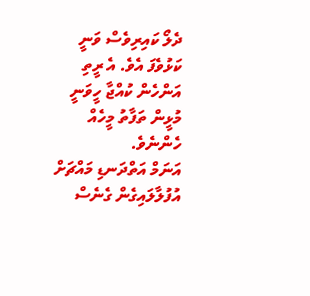ދެލޯ ކައިރިވެސް ވަނީ ކަޅުވެފަ އެވެ. އެ ރީތި އަންހެން ކުއްޖާ ހީވަނީ މުޅީން ތަފާތު މީހެއް ހެންނެވެ.
އަނަމް އަތްދަނޑި މައްޗަށް އުފުލާލައިގެން ގެނެސް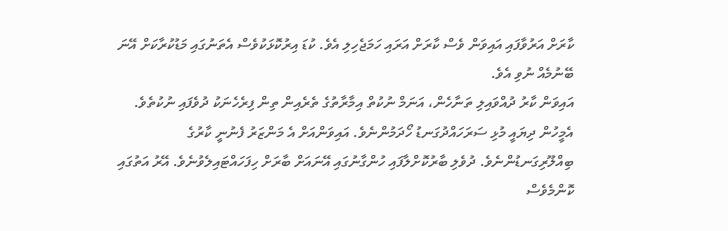ކާރަށް އަރުވާފައި އައިވަން ވެސް ކާރަށް އަރައި ހަމަޖެހިލި އެވެ. ކުޑަ އިރުކޮޅަކުވެސް އެތަނުގައި މަޑުކުރާކަށް އޭނަ ބޭނުމެއް ނުވި އެވެ.
އައިވަން ކާރު ދުއްވައިލި ތަނާހެން، އަނަމް ނުކުތް އިމާރާތުގެ ތެރެއިން ތިން ފިރެހެނަކު ދުވެފައި ނުކުތެވެ. އެމީހުން ދިޔައީ މުޅި ސަރަހައްދުގަނޑު ހޯދަމުންނެވެ. އައިވަންއަށް އެ މަންޒަރު ފެނުނީ ކާރުގެ ބިއްލޫރިގަނޑުންނެވެ. ދުވެލި ބާރުކޮށްލާފައި ހުންގާނުގައި އޭނައަށް ބާރަށް ހިފަހައްޓައިލެވުނެވެ. އޭރު އަތުގައި ކޮންމެވެސް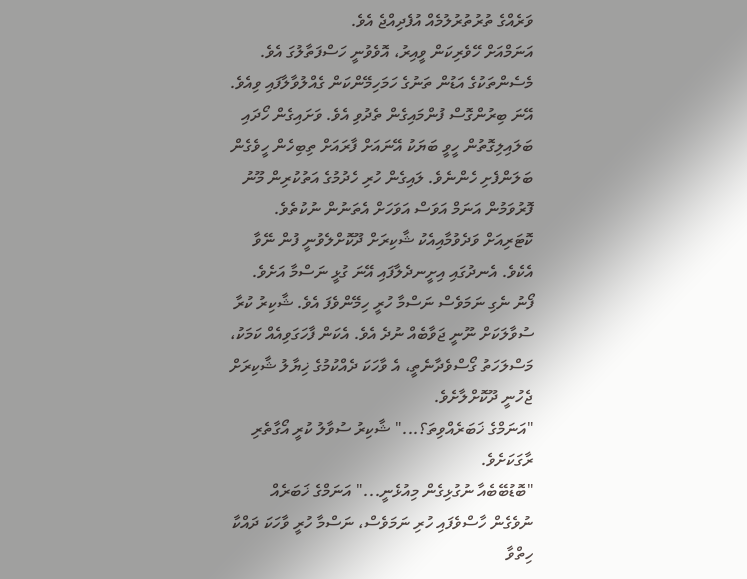ވަރެއްގެ ތުރުތުރުލުމެއް އުފެދިއްޖެ އެވެ.
އަނަމްއަށް ހޭވެރިކަން ވީއިރު، އޮވެވުނީ ހަސްފަތާލުގަ އެވެ. މެސެންތަކުގެ އަޑުން ތަނުގެ ހަމަހިމޭންކަން ގެއްލުވާލާފައި ވިއެވެ. އޭނަ ބިރުންގޮސް ފުންމައިގެން ތެދުވި އެވެ. ވަށައިގެން ހޯދައި ބަލައިލިގޮތުން ހީވީ ބަޔަކު އޭނައަށް ފާރައަށް ތިބިހެން ހީވެގެން ބަލަންފެށި ހެންނެވެ. ލައިގެން ހުރި ހެދުމުގެ އަތުކުރިން މޫނު ފޮރުވަމުން އަނަމް އަވަސް އަވަހަށް އެތަނުން ނުކުތެވެ.
ކޮޓަރިއަށް ވަދެވުމާއިއެކު ޝާކިރަށް ދޫކޮށްލެވުނީ ފުން ނޭވާ އެކެވެ. އެނދުގައި އިށީނދެލާފައި އޭނަ ގުޅީ ނަސްމާ އަށެވެ. ފޯނު ނެގި ނަމަވެސް ނަސްމާ ހުރީ ހިމޭންވެފަ އެވެ. ޝާކިރު ކުރާ ސުވާލަކަށް ނޫނީ ޖަވާބެއް ނުދެ އެވެ. އެކަން ފާހަގަވިއެއް ކަމަކު، މަސްލަހަތު ގޯސްވެދާނެތީ، އެ ވާހަކަ ދެއްކުމުގެ ޚިޔާލު ޝާކިރަށް ޖެހުނީ ދޫކޮށްލާށެވެ.
"އަނަމްގެ ޚަބަރެއްވިތަ؟..." ޝާކިރު ސުވާލު ކުރީ އޯގާތެރި ރާގަކަށެވެ.
"ބޮޑުބޭބެއާ ނުގުޅިގެން މިއުޅެނީ..." އަނަމްގެ ޚަބަރެއް ނުވެގެން ހާސްވެފައި ހުރި ނަމަވެސް، ނަސްމާ ހުރީ ވާހަކަ ދައްކާ ހިތްވާ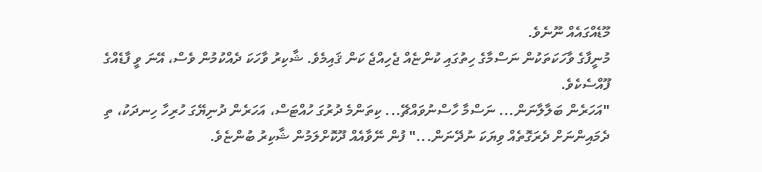މޫޑެއްގައެއް ނޫނެވެ.
މުނީފާގެ ވާހަކަތަކުން ނަސްމާގެ ހިތުގައި ކުންޏެއް ޖެހިއްޖެ ކަން ޤައިމެވެ. ޝާކިރު ވާހަކަ ދެއްކުމުން ވެސް، އޭނަ ވީ ފާޑެއްގެ ފޫއްސެކެވެ.
"އަހަރެން ބަލާލާނަން... ނަސްމާ ހާސްނުވައްޗޭ... ކިތަންމެ ދުރުގަ ހުއްޓަސް، އަހަރެން ދުނިޔޭގަ ހުރިހާ ހިނދަކު، ތި ދެމައިންނަށް ދެރަގޮތެއް ވިޔަކަ ނުދޭނަން..." ފުން ނޭވާއެއް ދޫކޮށްލަމުން ޝާކިރު ބުންޏެވެ.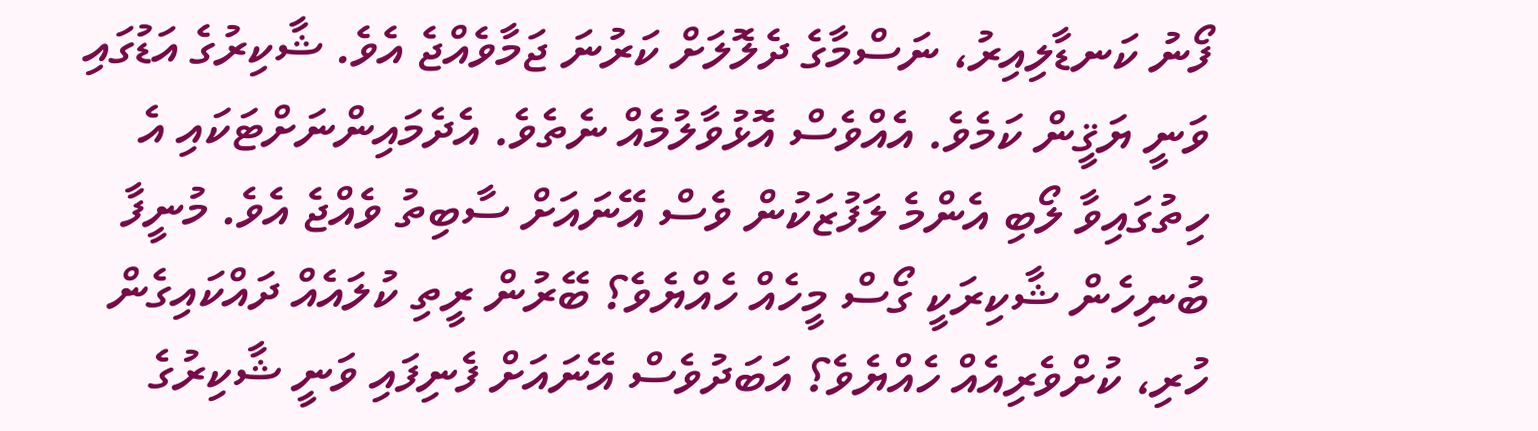ފޯނު ކަނޑާލިއިރު، ނަސްމާގެ ދެލޮލަށް ކަރުނަ ޖަމާވެއްޖެ އެވެ. ޝާކިރުގެ އަޑުގައި ވަނީ ޔަޤީން ކަމެވެ. އެއްވެސް އޮޅުވާލުމެއް ނެތެވެ. އެދެމައިންނަށްޓަކައި އެ ހިތުގައިވާ ލޯބި އެންމެ ލަފުޒަކުން ވެސް އޭނައަށް ސާބިތު ވެއްޖެ އެވެ. މުނީފާ ބުނިހެން ޝާކިރަކީ ގޯސް މީހެއް ހެއްޔެވެ؟ ބޭރުން ރީތި ކުލައެއް ދައްކައިގެން ހުރި، ކުށްވެރިއެއް ހެއްޔެވެ؟ އަބަދުވެސް އޭނައަށް ފެނިފައި ވަނީ ޝާކިރުގެ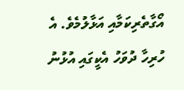އޯގާތެރިކަމާއި އަޅާލުމެވެ. އެ ހުރިހާ ދުވަހު އެކީގައި އުޅުނު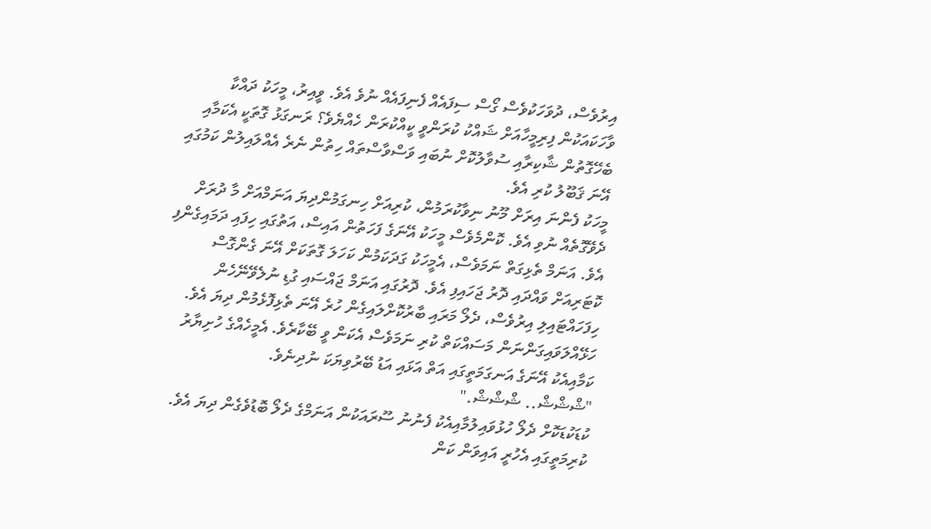އިރުވެސް، ދުވަހަކުވެސް ގޯސް ސިފައެއް ފެނިފައެއް ނުވެ އެވެ. ވީއިރު، މީހަކު ދައްކާ ވާހަކައަކުން ފިރިމީހާއަށް ޝައްކު ކުރަންވީ ކީއްކުރަން ހެއްޔެވެ؟ ރަނގަޅު ގޮތަކީ އެކަމާއި ބެހޭގޮތުން ޝާކިރާއި ސުވާލުކޮށް ނުބައި ވަސްވާސްތައް ހިތުން ނެރެ އެއްލައިލުން ކަމުގައި އޭނަ ޤަބޫލު ކުރި އެވެ.
މީހަކު ފެންނަ އިރަށް މޫނު ނިވާކުރަމުން، ކުރިއަށް ހިނގަމުންދިޔަ އަނަމްއަށް މާ ދުރަށް ދެވޭގޮތެއް ނުވި އެވެ. ކޮންމެވެސް މީހަކު އޭނަގެ ފަހަތުން އައިސް، އަތުގައި ހިފައި ދަމައިގެންފި އެވެ. އަނަމް ތެޅިގަތް ނަމަވެސް، އެމީހަކު ގަދަކަމުން ކަހަލަ ގޮތަކަށް އޭނަ ގެންގޮސް ކޮޓަރިއަށް ވައްދައި ދޮރު ޖަހައިފި އެވެ. ދޮރުގައި އަނަމް ޖައްސައި ގުޑި ނުލެވޭނޭހެން ހިފަހައްޓައިލި އިރުވެސް، ދެލޯ މަރައި ބާރުކޮށްލައިގެން ހުރެ އޭނަ ތެޅިފޮޅެމުން ދިޔަ އެވެ. ހަޅޭއްލަވައިގަންނަން މަސައްކަތް ކުރި ނަމަވެސް އެކަން ވީ ބޭކާރެވެ. އެމީހެއްގެ ހުށިޔާރު ކަމާއިއެކު އޭނަގެ އަނގަމަތީގައި އަތް އަޅައި އަޑު ބޭރުވިޔަކަ ނުދިނެވެ.
"ޝްޝްޝް.. ޝްޝްޝް."
ކުޑަކުޑަކޮށް ދެލޯ ހުޅުވައިލުމާއިއެކު ފެނުނު ސޫރައަކުން އަނަމްގެ ދެލޯ ބޮޑުވެގެން ދިޔަ އެވެ. ކުރިމަތީގައި އެހުރީ އައިވަން ކަން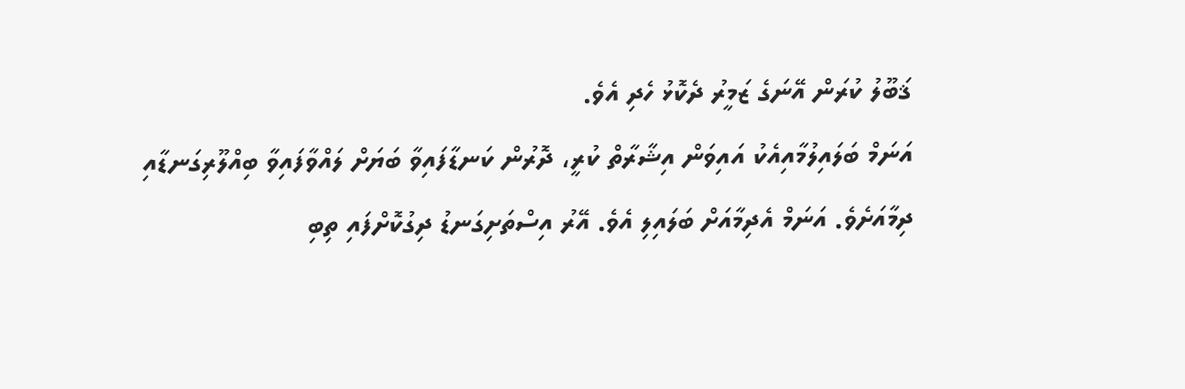ޤަބޫލު ކުރަން އޭނަގެ ޒަމީރު ދެކޮޅު ހެދި އެވެ.
އަނަމް ބަލައިލުމާއިއެކު އައިވަން އިޝާރާތް ކުރީ، ދޮރުން ކަނޑާފައިވާ ބަޔަށް ލައްވާފައިވާ ބިއްލޫރިގަނޑާއި ދިމާއަށެވެ. އަނަމް އެދިމާއަށް ބަލައިލި އެވެ. އޭރު އިސްތަށިގަނޑު ދިގުކޮށްފައި ތިބި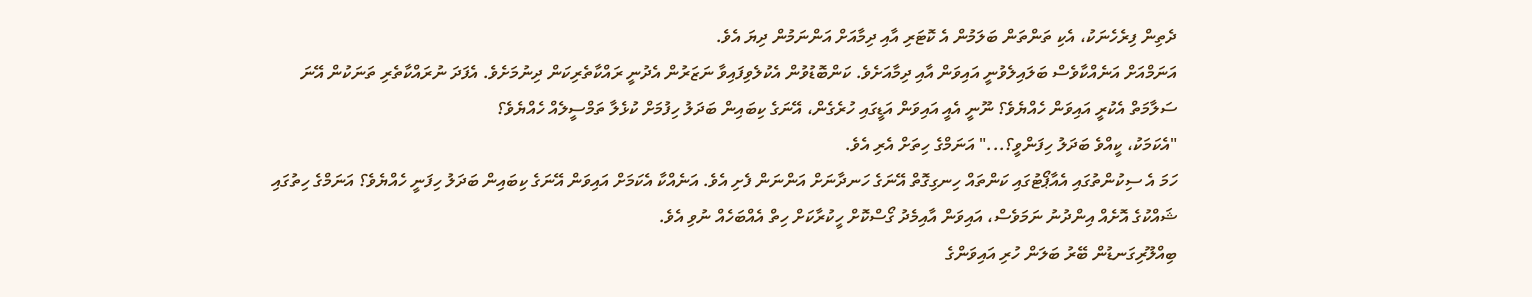ދެތިން ފިރެހެނަކު، އެކި ތަންތަން ބަލަމުން އެ ކޮޓަރި އާއި ދިމާއަށް އަންނަމުން ދިޔަ އެވެ.
އަނަމްއަށް އަނެއްކާވެސް ބަލައިލެވުނީ އައިވަން އާއި ދިމާއަށެވެ. ކަންބޮޑުވުން އެކުލެވިފައިވާ ނަޒަރުން އެދުނީ ރައްކާތެރިކަން ދިނުމަށެވެ. އެފަދަ ނުރައްކާތެރި ތަނަކުން އޭނަ ސަލާމަތް އެކުރީ އައިވަން ހެއްޔެވެ؟ ނޫނީ އެއީ އައިވަން އަޑީގައި ހުރެގެން، އޭނަގެ ކިބައިން ބަދަލު ހިފުމަށް ކުޅެލާ ތަމްސީލެއް ހެއްޔެވެ؟
"އެކަމަކު، ކީއްވެ ބަދަލު ހިފަންވީ؟..." އަނަމްގެ ހިތަށް އެރި އެވެ.
ހަމަ އެ ސިކުންތުގައި އެއާޕޯޓުގައި ކަންތައް ހިނގިގޮތް އޭނަގެ ހަނދާނަށް އަންނަން ފެށި އެވެ. އަނެއްކާ އެކަމަށް އައިވަން އޭނަގެ ކިބައިން ބަދަލު ހިފަނީ ހެއްޔެވެ؟ އަނަމްގެ ހިތުގައި ޝައްކުގެ އޮށެއް އިންދުނު ނަމަވެސް، އައިވަން އާއިމެދު ގޯސްކޮށް ހީކުރާކަށް ހިތް އެއްބަހެއް ނުވި އެވެ.
ބިއްލޫރިގަނޑުން ބޭރު ބަލަން ހުރި އައިވަންގެ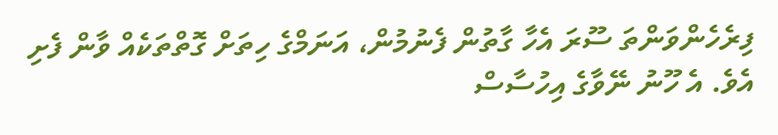ފިރެހެންވަންތަ ސޫރަ އެހާ ގާތުން ފެނުމުން، އަނަމްގެ ހިތަށް ގޮތްތަކެއް ވާން ފެށި އެވެ. އެ ހޫނު ނޭވާގެ އިހުސާސް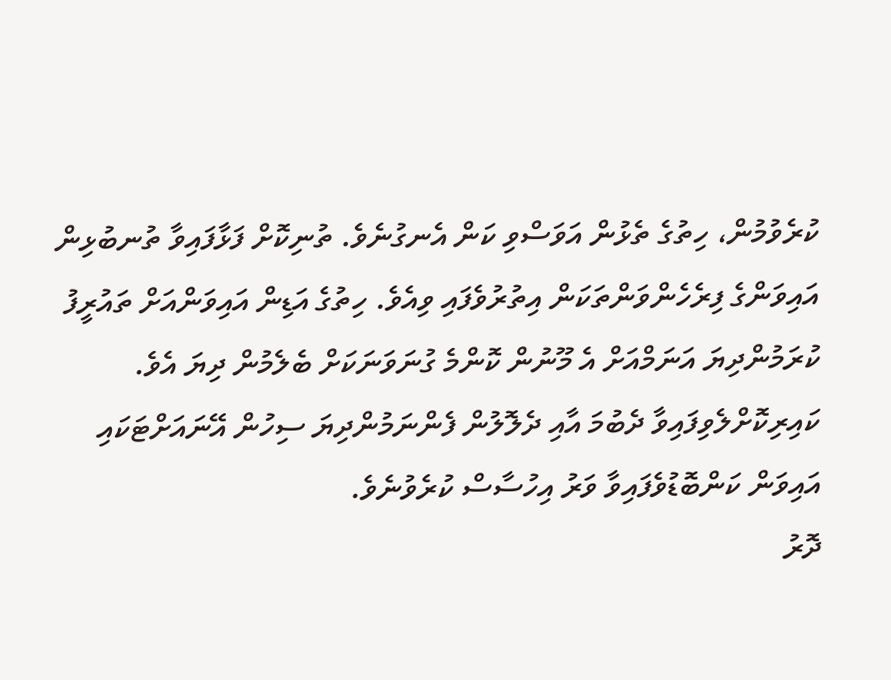ކުރެވުމުން، ހިތުގެ ތެޅުން އަވަސްވި ކަން އެނގުނެވެ. ތުނިކޮށް ފަޅާފައިވާ ތުނބުޅިން އައިވަންގެ ފިރެހެންވަންތަކަން އިތުރުވެފައި ވިއެވެ. ހިތުގެ އަޑިން އައިވަންއަށް ތައުރީފު ކުރަމުންދިޔަ އަނަމްއަށް އެ މޫނުން ކޮންމެ ގުނަވަނަކަށް ބެލެމުން ދިޔަ އެވެ. ކައިރިކޮށްލެވިފައިވާ ދެބުމަ އާއި ދެލޮލުން ފެންނަމުންދިޔަ ސިހުން އޭނައަށްޓަކައި އައިވަން ކަންބޮޑުވެފައިވާ ވަރު އިހުސާސް ކުރެވުނެވެ.
ދޮރު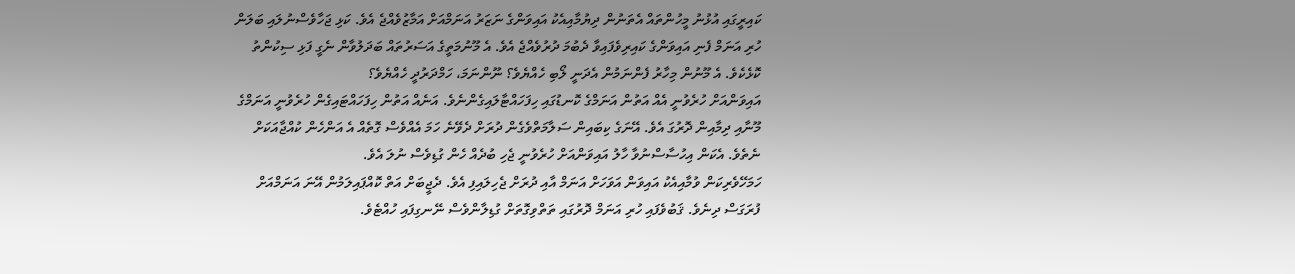ކައިރީގައި އުޅުނު މީހުންތައް އެތަނުން ދިޔުމާއިއެކު އައިވަންގެ ނަޒަރު އަނަމްއަށް އަމާޒުވެއްޖެ އެވެ. ކަޅި ޖަހާވެސްނުލައި ބަލަން ހުރި އަނަމް ފެނި އައިވަންގެ ކައިރިވެފައިވާ ދެބުމަ ދުރުވެއްޖެ އެވެ. އެ މޫނުމަތީގެ އަސަރުތައް ބަދަލުވާން ނެގީ ފަޅި ސިކުންތު ކޮޅެކެވެ. އެ މޫނުން މިހާރު ފެންނަމުން އެދަނީ ލޯބި ހެއްޔެވެ؟ ނޫންނަމަ، ހަމްދަރުދީ ހެއްޔެވެ؟
އައިވަންއަށް ހުރެވުނީ އެއް އަތުން އަނަމްގެ ކޮނޑުގައި ހިފަހައްޓާލައިގެންނެވެ. އަނެއް އަތުން ހިފަހައްޓައިގެން ހުރެވުނީ އަނަމްގެ މޫނާއި ދިމާއިން ދޮރުގަ އެވެ. އޭނަގެ ކިބައިން ސަލާމަތްވެގެން ދުރަށް ދެވޭނެ ހަމަ އެއްވެސް ގޮތެއް އެ އަންހެން ކުއްޖާއަކަށް ނެތެވެ. އެކަން އިހުސާސްނުވާ ހާލު އައިވަންއަށް ހުރެވުނީ ޖެހި ބުދެއް ހެން ގުޑިވެސް ނުލަ އެވެ.
ހަމަހޭވެރިކަން ވުމާއިއެކު އައިވަން އަވަހަށް އަނަމް އާއި ދުރަށް ޖެހިލައިފި އެވެ. ދެޖީބަށް އަތް ކޮއްޕައިލަމުން އޭނަ އަނަމްއަށް ފުރަގަސް ދިނެވެ. ޤަބުވެފައި ހުރި އަނަމް ދޮރުގައި ތަތްވިގޮތަށް ގުޑިލާންވެސް ނޭނގިފައި ހުއްޓެވެ.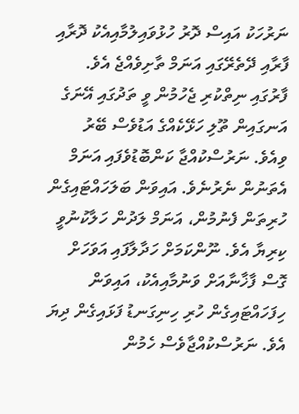ނަރުހަކު އައިސް ދޮރު ހުޅުވައިލުމާއިއެކު ދޮރާއި ފާރާއި ދޭތެރޭގައި އަނަމް ތާށިވެއްޖެ އެވެ. ފާރުގައި ނިތްކުރި ޖެހުމުން ވީ ތަދުގައި އޭނަގެ އަނގައިން ތޫލި ހަޅޭކެއްގެ އަޑުވެސް ބޭރު ވިއެވެ. ނަރުސްކުއްޖާ ކަންބޮޑުވެފައި އަނަމް އެތަނުން ނެރުނެވެ. އައިވަން ބަލަހައްޓައިގެން ހުރިތަން ފެނުމުން، އަނަމް ލަދުން ހަލާކުނުވީ ކިރިޔާ އެވެ. ނޫންކަމަށް ހަދާލާފައި އަވަހަށް ގޮސް ފާޚާނާއަށް ވަނުމާއިއެކު، އައިވަން ހިފަހައްޓައިގެން ހުރި ހިނިގަނޑު ފަޅައިގެން ދިޔަ އެވެ. ނަރުސްކުއްޖާވެސް ހެމުން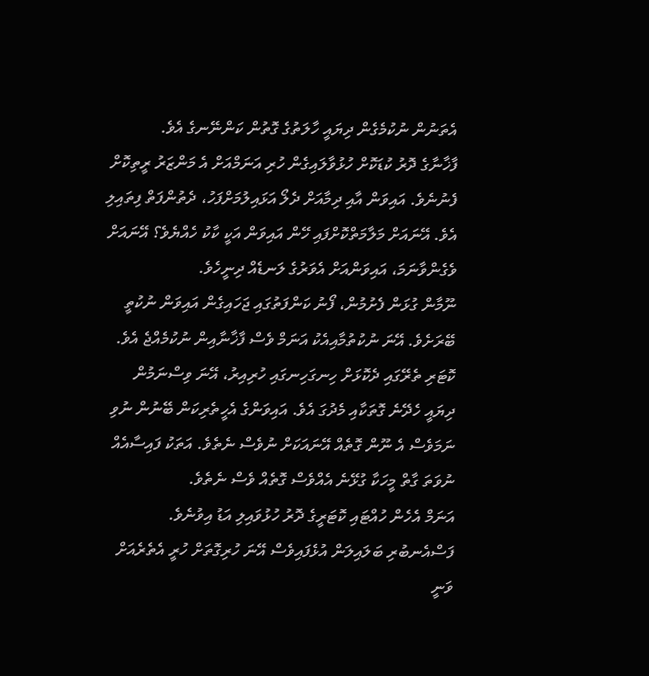އެތަނުން ނުކުމެގެން ދިޔައީ ހާލަތުގެ ގޮތުން ކަންނޭނގެ އެވެ.
ފާޚާނާގެ ދޮރު ކުޑަކޮށް ހުޅުވާލައިގެން ހުރި އަނަމްއަށް އެ މަންޒަރު ރީތިކޮށް ފެނުނެވެ. އައިވަން އާއި ދިމާއަށް ދެލޯ އަޅައިލުމަށްފަހު، ދެތުންފަތް ފިތައިލި އެވެ. އޭނައަށް މަލާމަތްކޮށްފައި ހޭން އައިވަން އަކީ ކާކު ހެއްޔެވެ؟ އޭނައަށް ވެގެންވާނަމަ، އައިވަންއަށް އެވަރުގެ ލަނޑެއް ދިނީހެވެ.
ނޫމާން ގުޅަން ފެށުމުން، ފޯނު ކަންފަތުގައި ޖަހައިގެން އައިވަން ނުކުތީ ބޭރަށެވެ. އޭނަ ނުކުތުމާއިއެކު އަނަމް ވެސް ފާޚާނާއިން ނުކުމެއްޖެ އެވެ. ކޮޓަރި ތެރޭގައި ދެކޮޅަށް ހިނގަހިނގައި ހުރިއިރު، އޭނަ ވިސްނަމުން ދިޔައީ ހެދޭނެ ގޮތަކާއި މެދުގަ އެވެ. އައިވަންގެ އެހީތެރިކަން ބޭނުން ނުވި ނަމަވެސް އެ ނޫން ގޮތެއް އޭނައަކަށް ނުވެސް ނެތެވެ. އަތަކު ފައިސާއެއް ނުވަތަ ގާތް މީހަކާ ގުޅޭނެ އެއްވެސް ގޮތެއް ވެސް ނެތެވެ.
އަނަމް އެހެން ހުއްޓައި ކޮޓަރީގެ ދޮރު ހުޅުވައިލި އަޑު އިވުނެވެ. ފަސްއެނބުރި ބަލައިލަން އުޅެފައިވެސް އޭނަ ހުރިގޮތަށް ހުރީ އެތެރެއަށް ވަނީ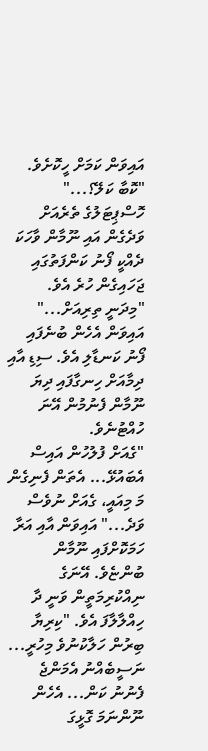އައިވަން ކަމަށް ހީކޮށެވެ.
"ކޮބާ ކަލޭ؟..." ހޮސްޕިޓަލުގެ ތެރެއަށް ވަދެގެން އައި ނޫމާން ވާހަކަ ދެއްކީ ފޯނު ކަންފަތުގައި ޖަހައިގެން ހުރެ އެވެ.
"މިދަނީ ތިރިއަށް..." އައިވަން އެހެން ބުނެފައި ފޯނު ކަނޑާލި އެވެ. ސިޑި އާއި ދިމާއަށް ހިނގާފައި ދިޔަ ނޫމާން ފެނުމުން އޭނަ ހުއްޓުނެވެ.
"ގެއަށް ފުލުހުން އައިސް އެބައުޅޭ... އެތަން ފެނިގެން މަ މިއައީ، ގެއަށް ނުވެސް ވަދެ..." އައިވަން އާއި އަރާ ހަމަކޮށްފައި ނޫމާން ބުންޏެވެ. އޭނަގެ ނިއްކުރިމަތީން ވަނީ ދާ ހިއްލާލާފަ އެވެ. "ކިރިޔާ ބިރުން ހަލާކުނުވެ މިހުރީ... ނަސީބެއްނު އެމަންޖެ ފެނުނު ކަން... އެހެން ނޫންނަމަ ގޮޅީގަ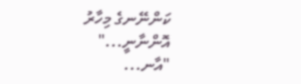ކަންނޭނގެ މިހާރު އޮންނާނީ..."
"އާނ...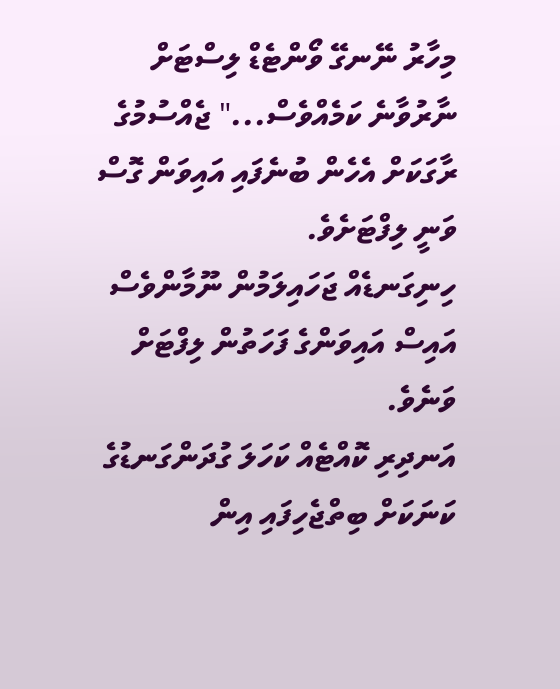މިހާރު ނޭނގޭ ވޯންޓެޑް ލިސްޓަށް ނާރުވާނެ ކަމެއްވެސް..." ޖެއްސުމުގެ ރާގަކަށް އެހެން ބުނެފައި އައިވަން ގޮސް ވަނީ ލިފްޓަށެވެ.
ހިނިގަނޑެއް ޖަހައިލަމުން ނޫމާންވެސް އައިސް އައިވަންގެ ފަހަތުން ލިފްޓަށް ވަނެވެ.
އަނދިރި ކޮއްޓެއް ކަހަލަ ގުދަންގަނޑުގެ ކަނަކަށް ބިތްޖެހިފައި އިން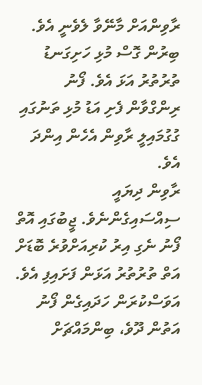ރާވިންއަށް މާނޭވާ ލެވެނީ އެވެ. ބިރުން ގޮސް މުޅި ހަށިގަނޑު ތުރުތުރު އަޅަ އެވެ. ފޯނު ރިންގްވާން ފެށި އަޑު މުޅި ތަނުގައި ގުގުމައިލީ ރާވިން އެހެން އިންދަ އެވެ.
ރާވިން ދިޔައީ ސިއްސައިގެންނެވެ. ޖީބުގައި އޮތް ފޯނު ނެގި އިރު ކުރިއަށްވުރެ ބޮޑަށް އަތް ތުރުތުރު އަޅަން ފަށައިފި އެވެ. އަވަސްކުރަން ހަދައިގެން ފޯނު އަތުން ދޫވެ، ބިންމައްޗަށް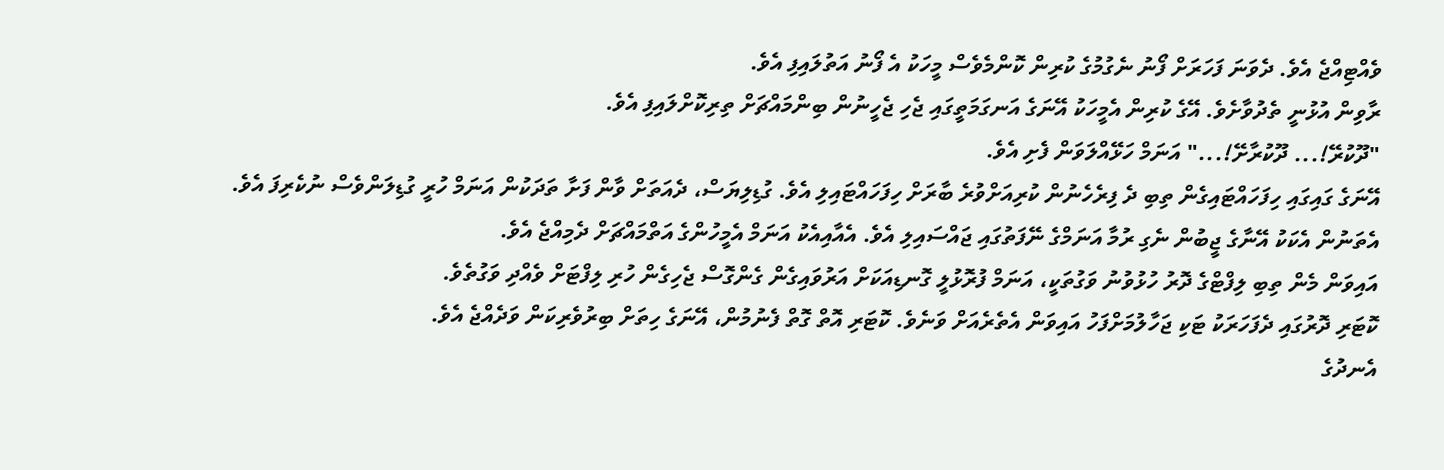ވެއްޓިއްޖެ އެވެ. ދެވަނަ ފަހަރަށް ފޯނު ނެގުމުގެ ކުރިން ކޮންމެވެސް މީހަކު އެ ފޯނު އަތުލައިފި އެވެ.
ރާވިން އުޅުނީ ތެދުވާށެވެ. އޭގެ ކުރިން އެމީހަކު އޭނަގެ އަނގަމަތީގައި ޖެހި ޖެހީނުން ބިންމައްޗަށް ތިރިކޮށްލައިފި އެވެ.
"ދޫކުރޭ!... ދޫކުރާށޭ!..." އަނަމް ހަޅޭއްލަވަން ފެށި އެވެ.
އޭނަގެ ގައިގައި ހިފަހައްޓައިގެން ތިބި ދެ ފިރެހެނުން ކުރިއަށްވުރެ ބާރަށް ހިފަހައްޓައިލި އެވެ. ގުޑިލިޔަސް، ދެއަތަށް ވާން ފަށާ ތަދަކުން އަނަމް ހުރީ ގުޑިލަންވެސް ނުކެރިފަ އެވެ. އެތަނުން އެކަކު އޭނާގެ ޖީބުން ނެގި ރުމާ އަނަމްގެ ނޭފަތުގައި ޖައްސައިލި އެވެ. އެއާއިއެކު އަނަމް އެމީހުންގެ އަތްމައްޗަށް ދެމިއްޖެ އެވެ.
އައިވަން މެން ތިބި ލިފްޓްގެ ދޮރު ހުޅުވުނު ވަގުތަކީ، އަނަމް ފުރޮޅުލީ ގޮނޑިއަކަށް އަރުވައިގެން ގެންގޮސް ޖެހިގެން ހުރި ލިފްޓަށް ވެއްދި ވަގުތެވެ.
ކޮޓަރި ދޮރުގައި ދެފަހަރަކު ޓަކި ޖަހާލުމަށްފަހު އައިވަން އެތެރެއަށް ވަނެވެ. ކޮޓަރި އޮތް ގޮތް ފެނުމުން، އޭނަގެ ހިތަށް ބިރުވެރިކަން ވަދެއްޖެ އެވެ.
އެނދުގެ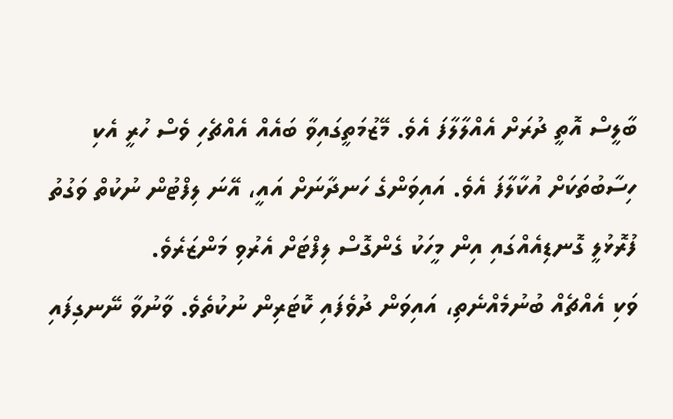ބާލީސް އޮތީ ދުރަށް އެއްލާލާފަ އެވެ. މޭޒުމަތީގައިވާ ބައެއް އެއްޗެހި ވެސް ހުރީ އެކި ހިސާބުތަކަށް އުކާލާފަ އެވެ. އައިވަންގެ ހަނދާނަށް އައީ، އޭނަ ލިފްޓުން ނުކުތް ވަގުތު ފުރޮޅުލީ ގޮނޑިއެއްގައި އިން މީހަކު ގެންގޮސް ލިފްޓަށް އެރުވި މަންޒަރެވެ.
ވަކި އެއްޗެއް ބުނުމެއްނެތި، އައިވަން ދުވެފައި ކޮޓަރިން ނުކުތެވެ. ވާނުވާ ނޭނގިފައި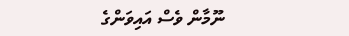ނޫމާން ވެސް އައިވަންގެ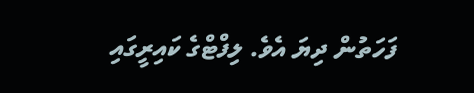ފަހަތުން ދިޔަ އެވެ. ލިފްޓްގެ ކައިރީގައި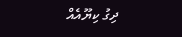ދިގު ކިޔޫއެއް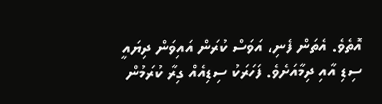އޮތެވެ. އެތަން ފެނި، އަވަސް ކުރަން އައިވަން ދިޔައީ ސިޑި އާއި ދިމާއަށެވެ. ފަހަރަކު ސިޑިއެއް ގިރާ ކުރަމުން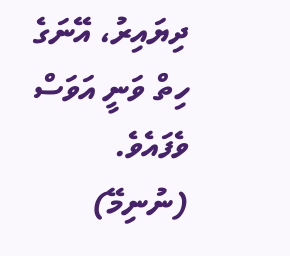ދިޔައިރު، އޭނަގެ ހިތް ވަނީ އަވަސް ވެފައެވެ.
(ނުނިމޭ)